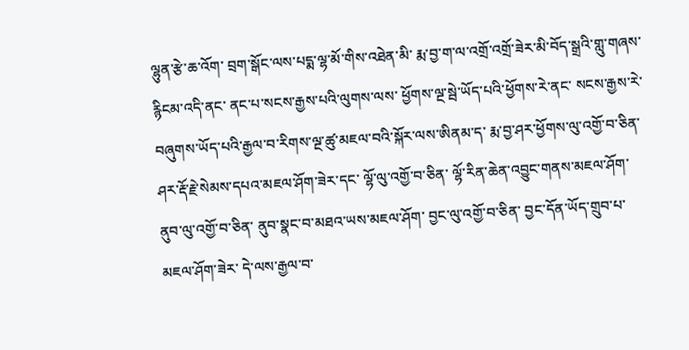ལྷུན་རྩེ་ཆ་འོག་ བྲག་སྒོང་ལས་པདྨ་ལྷ་མོ་གིས་འཐེན་མི་ རྨ་བྱ་ག་ལ་འགྲོ་འགྲོ་ཟེར་མི་བོད་སྒྲའི་གླུ་གཞས་རྙིངམ་འདི་ནང་ ནང་པ་སངས་རྒྱས་པའི་ལུགས་ལས་ ཕྱོགས་ལྔ་སྦེ་ཡོད་པའི་ཕྱོགས་རེ་ནང་ སངས་རྒྱས་རེ་བཞུགས་ཡོད་པའི་རྒྱལ་བ་རིགས་ལྔ་ཚུ་མཇལ་བའི་སྐོར་ལས་ཨིནམ་ད་ རྨ་བྱ་ཤར་ཕྱོགས་ལུ་འགྱོ་བ་ཅིན་ ཤར་རྡོ་རྗེ་སེམས་དཔའ་མཇལ་ཤོག་ཟེར་དང་ ལྷོ་ལུ་འགྱོ་བ་ཅིན་ ལྷོ་རིན་ཆེན་འབྱུང་གནས་མཇལ་ཤོག་ ནུབ་ལུ་འགྱོ་བ་ཅིན་ ནུབ་སྣང་བ་མཐའ་ཡས་མཇལ་ཤོག་ བྱང་ལུ་འགྱོ་བ་ཅིན་ བྱང་དོན་ཡོད་གྲུབ་པ་མཇལ་ཤོག་ཟེར་ དེ་ལས་རྒྱལ་བ་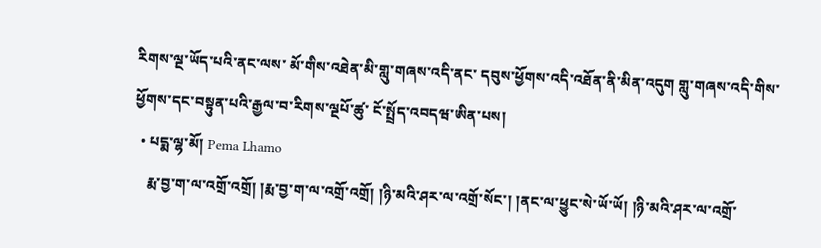རིགས་ལྔ་ཡོད་པའི་ནང་ལས་ མོ་གིས་འཐེན་མི་གླུ་གཞས་འདི་ནང་ དབུས་ཕྱོགས་འདི་འཐོན་ནི་མིན་འདུག གླུ་གཞས་འདི་གིས་ ཕྱོགས་དང་བསྟུན་པའི་རྒྱལ་བ་རིགས་ལྔཔོ་ཚུ་ ངོ་སྤྲོད་འབདཝ་ཨིན་པས།
  • པདྨ་ལྷ་མོ། Pema Lhamo
    རྨ་བྱ་ག་ལ་འགྲོ་འགྲོ། །རྨ་བྱ་ག་ལ་འགྲོ་འགྲོ། །ཉི་མའི་ཤར་ལ་འགྲོ་སོང་། །ནང་ལ་ཕྱུང་སེ་ཡོ་ཡོ། །ཉི་མའི་ཤར་ལ་འགྲོ་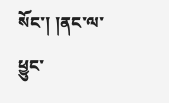སོང་། །ནང་ལ་ཕྱུང་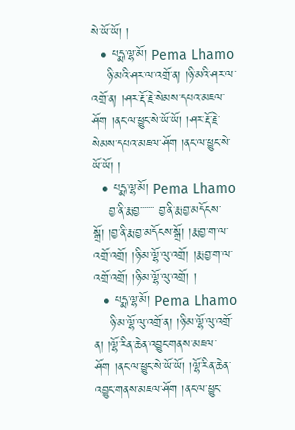སེ་ཡོ་ཡོ། །
  • པདྨ་ལྷ་མོ། Pema Lhamo
    ཉི་མའི་ཤར་ལ་འགྲོ་ན། །ཉི་མའི་ཤར་ལ་འགྲོ་ན། །ཤར་རྡོ་རྗེ་སེམས་དཔའ་མཇལ་ཤོག །ནང་ལ་ཕྱུང་སེ་ཡོ་ཡོ། །ཤར་རྡོ་རྗེ་སེམས་དཔའ་མཇལ་ཤོག །ནང་ལ་ཕྱུང་སེ་ཡོ་ཡོ། །
  • པདྨ་ལྷ་མོ། Pema Lhamo
    བྱ་ནི་རྨ་བྱ་་་་་་་ བྱ་ནི་རྨ་བྱ་མདོངས་སྒྲོ། །བྱ་ནི་རྨ་བྱ་མདོངས་སྒྲོ། །རྨ་བྱ་ག་ལ་འགྲོ་འགྲོ། །ཉི་མ་ལྷོ་ལུ་འགྲོ། །རྨ་བྱ་ག་ལ་འགྲོ་འགྲོ། །ཉི་མ་ལྷོ་ལུ་འགྲོ། །
  • པདྨ་ལྷ་མོ། Pema Lhamo
    ཉི་མ་ལྷོ་ལུ་འགྲོ་ན། །ཉི་མ་ལྷོ་ལུ་འགྲོ་ན། །ལྷོ་རིན་ཆེན་འབྱུང་གནས་མཇལ་ཤོག །ནང་ལ་ཕྱུང་སེ་ཡོ་ཡོ། །ལྷོ་རིན་ཆེན་འབྱུང་གནས་མཇལ་ཤོག །ནང་ལ་ཕྱུང་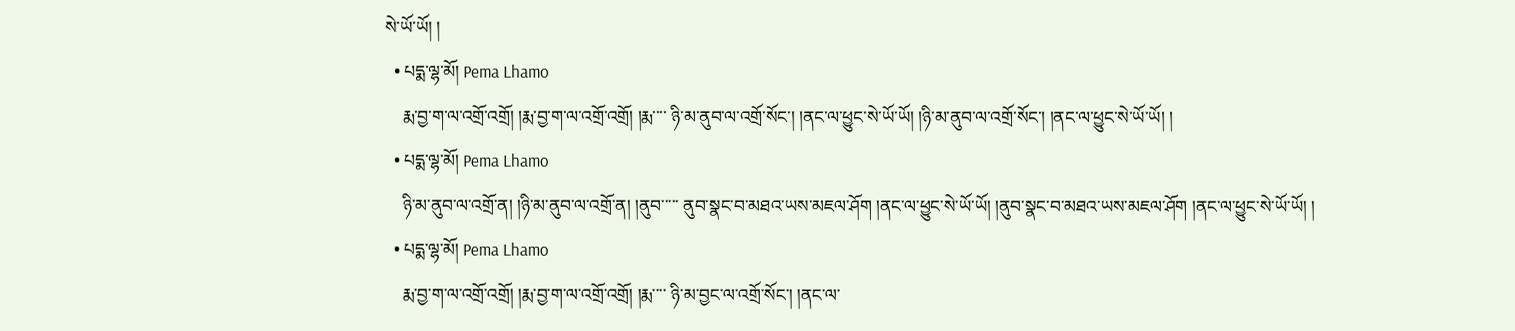སེ་ཡོ་ཡོ། །
  • པདྨ་ལྷ་མོ། Pema Lhamo
    རྨ་བྱ་ག་ལ་འགྲོ་འགྲོ། །རྨ་བྱ་ག་ལ་འགྲོ་འགྲོ། །རྨ་་་་ ཉི་མ་ནུབ་ལ་འགྲོ་སོང་། །ནང་ལ་ཕྱུང་སེ་ཡོ་ཡོ། །ཉི་མ་ནུབ་ལ་འགྲོ་སོང་། །ནང་ལ་ཕྱུང་སེ་ཡོ་ཡོ། །
  • པདྨ་ལྷ་མོ། Pema Lhamo
    ཉི་མ་ནུབ་ལ་འགྲོ་ན། །ཉི་མ་ནུབ་ལ་འགྲོ་ན། །ནུབ་་་་་ ནུབ་སྣང་བ་མཐའ་ཡས་མཇལ་ཤོག །ནང་ལ་ཕྱུང་སེ་ཡོ་ཡོ། །ནུབ་སྣང་བ་མཐའ་ཡས་མཇལ་ཤོག །ནང་ལ་ཕྱུང་སེ་ཡོ་ཡོ། །
  • པདྨ་ལྷ་མོ། Pema Lhamo
    རྨ་བྱ་ག་ལ་འགྲོ་འགྲོ། །རྨ་བྱ་ག་ལ་འགྲོ་འགྲོ། །རྨ་་་་ ཉི་མ་བྱང་ལ་འགྲོ་སོང་། །ནང་ལ་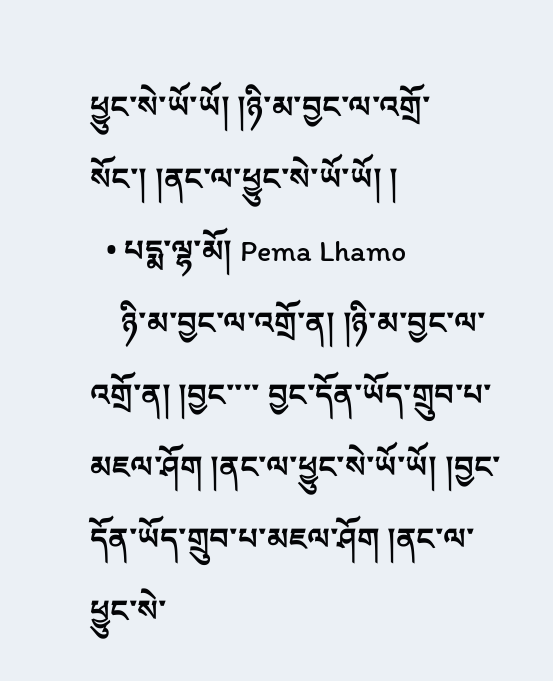ཕྱུང་སེ་ཡོ་ཡོ། །ཉི་མ་བྱང་ལ་འགྲོ་སོང་། །ནང་ལ་ཕྱུང་སེ་ཡོ་ཡོ། །
  • པདྨ་ལྷ་མོ། Pema Lhamo
    ཉི་མ་བྱང་ལ་འགྲོ་ན། །ཉི་མ་བྱང་ལ་འགྲོ་ན། །བྱང་་་་ བྱང་དོན་ཡོད་གྲུབ་པ་མཇལ་ཤོག །ནང་ལ་ཕྱུང་སེ་ཡོ་ཡོ། །བྱང་དོན་ཡོད་གྲུབ་པ་མཇལ་ཤོག །ནང་ལ་ཕྱུང་སེ་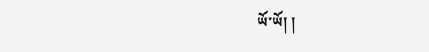ཡོ་ཡོ། །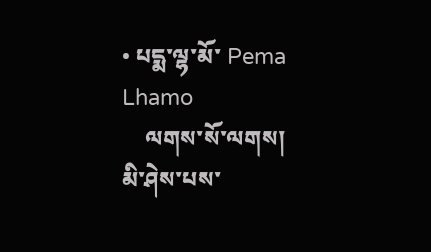• པདྨ་ལྷ་མོ་ Pema Lhamo
    ལགས་སོ་ལགས། མི་ཤེས་པས་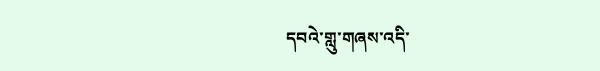དབའེ་གླུ་གཞས་འདི་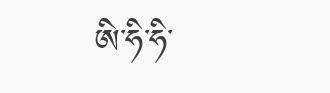ཨི་ཧི་ཧི་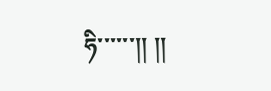ཧི་་་་་་།། །།